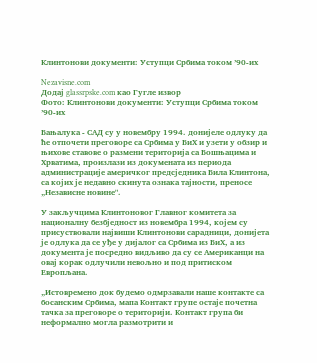Клинтонови документи: Уступци Србима током ’90-их

Nezavisne.com
Додај glassrpske.com као Гугле извор
Фото: Клинтонови документи: Уступци Србима током ’90-их

Бањалука - САД су у новембру 1994. донијеле одлуку да ће отпочети преговоре са Србима у БиХ и узети у обзир и њихове ставове о размени територија са Бошњацима и Хрватима, произлази из докумената из периода администрације америчког предсједника Била Клинтона, са којих је недавно скинута ознака тајности, преносе „Независне новине".

У закључцима Клинтоновог Главног комитета за националну безбједност из новембра 1994, којем су присуствовали највиши Клинтонови сарадници, донијета је одлука да се уђе у дијалог са Србима из БиХ, а из документа је посредно видљиво да су се Американци на овај корак одлучили невољно и под притиском Европљана.

„Истовремено док будемо одмрзавали наше контакте са босанским Србима, мапа Контакт групе остаје почетна тачка за преговоре о територији. Контакт група би неформално могла размотрити и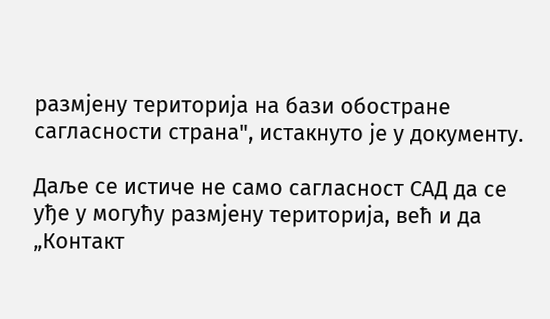размјену територија на бази обостране сагласности страна", истакнуто је у документу.

Даље се истиче не само сагласност САД да се уђе у могућу размјену територија, већ и да „Контакт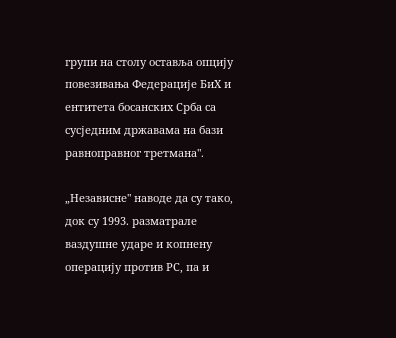групи на столу оставља опцију повезивања Федерације БиХ и ентитета босанских Срба са сусједним државама на бази равноправног третмана".

„Независне" наводе да су тако, док су 1993. разматрале ваздушне ударе и копнену операцију против РС, па и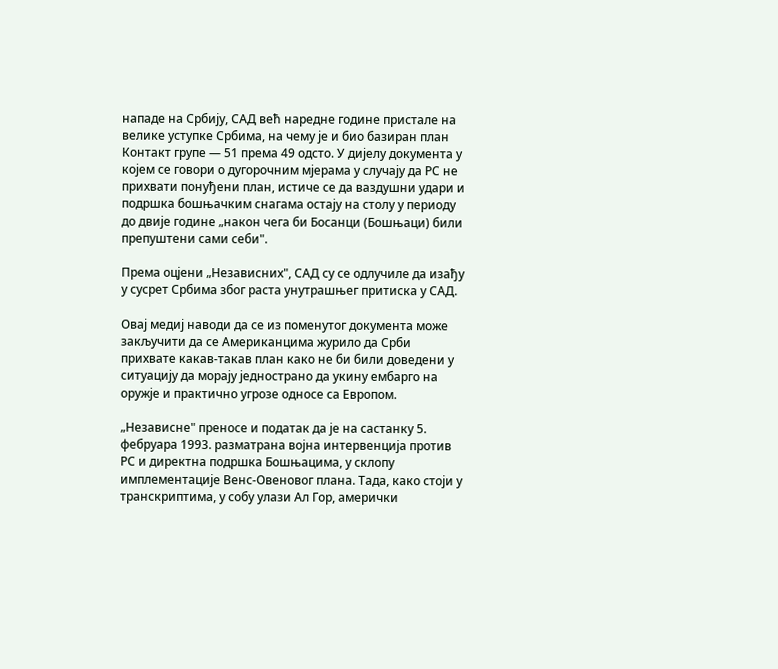нападе на Србију, САД већ наредне године пристале на велике уступке Србима, на чему је и био базиран план Контакт групе — 51 према 49 одсто. У дијелу документа у којем се говори о дугорочним мјерама у случају да РС не прихвати понуђени план, истиче се да ваздушни удари и подршка бошњачким снагама остају на столу у периоду до двије године „након чега би Босанци (Бошњаци) били препуштени сами себи".

Према оцјени „Независних", САД су се одлучиле да изађу у сусрет Србима због раста унутрашњег притиска у САД.

Овај медиј наводи да се из поменутог документа може закључити да се Американцима журило да Срби прихвате какав-такав план како не би били доведени у ситуацију да морају једнострано да укину ембарго на оружје и практично угрозе односе са Европом.

„Независне" преносе и податак да је на састанку 5. фебруара 1993. разматрана војна интервенција против РС и директна подршка Бошњацима, у склопу имплементације Венс-Овеновог плана. Тада, како стоји у транскриптима, у собу улази Ал Гор, амерички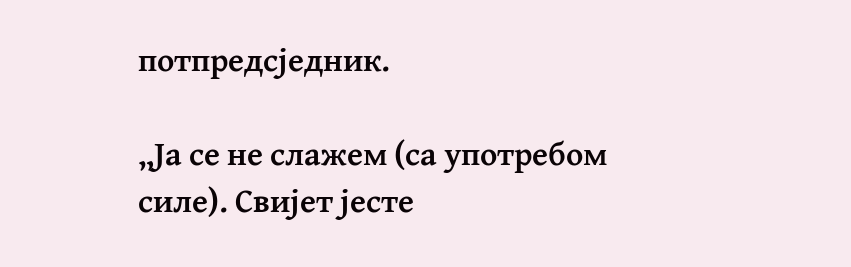потпредсједник.

„Ја се не слажем (са употребом силе). Свијет јесте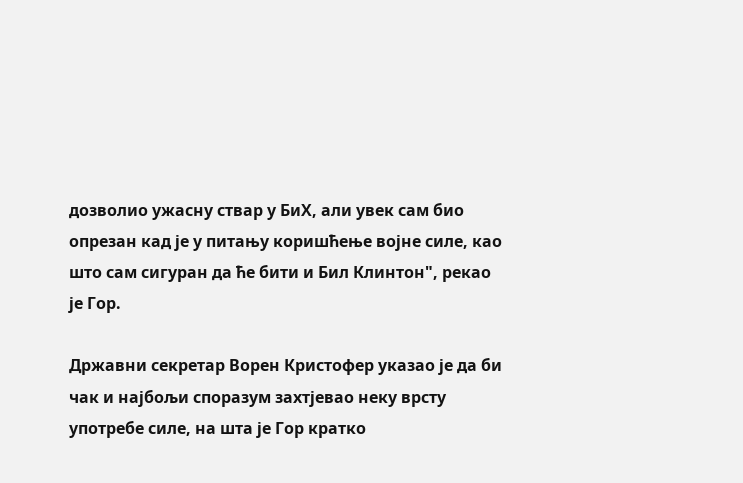дозволио ужасну ствар у БиХ, али увек сам био опрезан кад је у питању коришћење војне силе, као што сам сигуран да ће бити и Бил Клинтон", рекао је Гор.

Државни секретар Ворен Кристофер указао је да би чак и најбољи споразум захтјевао неку врсту употребе силе, на шта је Гор кратко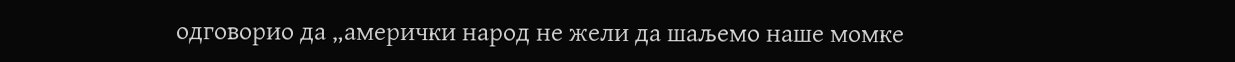одговорио да „амерички народ не жели да шаљемо наше момке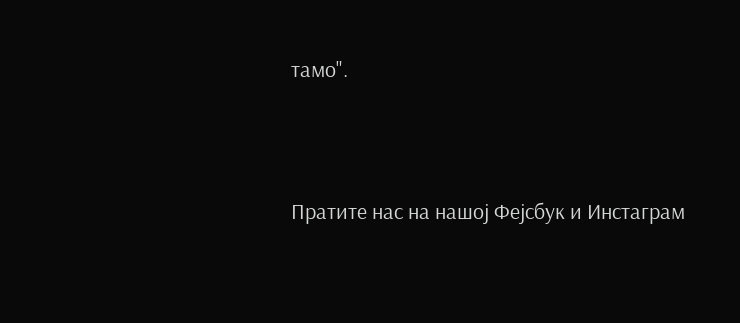тамо".




Пратите нас на нашој Фејсбук и Инстаграм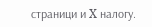страници и X налогу.